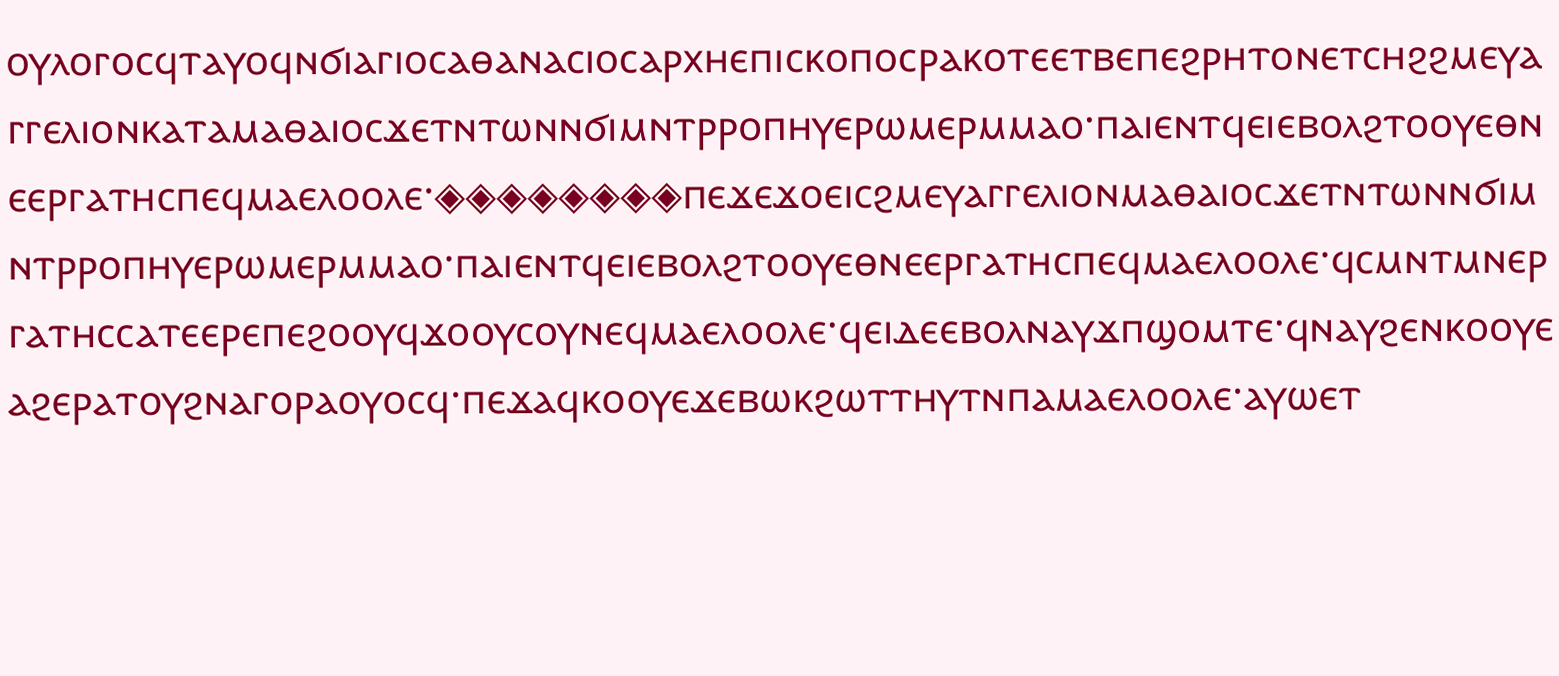ⲟⲩⲗⲟⲅⲟⲥϥⲧⲁⲩⲟϥⲛϭⲓⲁⲅⲓⲟⲥⲁⲑⲁⲛⲁⲥⲓⲟⲥⲁⲣⲭⲏⲉⲡⲓⲥⲕⲟⲡⲟⲥⲣⲁⲕⲟⲧⲉⲉⲧⲃⲉⲡⲉϩⲣⲏⲧⲟⲛⲉⲧⲥⲏϩϩⲙⲉⲩⲁⲅⲅⲉⲗⲓⲟⲛⲕⲁⲧⲁⲙⲁⲑⲁⲓⲟⲥϫⲉⲧⲛⲧⲱⲛⲛϭⲓⲙⲛⲧⲣⲣⲟⲡⲏⲩⲉⲣⲱⲙⲉⲣⲙⲙⲁⲟ·ⲡⲁⲓⲉⲛⲧϥⲉⲓⲉⲃⲟⲗϩⲧⲟⲟⲩⲉⲑⲛⲉⲉⲣⲅⲁⲧⲏⲥⲡⲉϥⲙⲁⲉⲗⲟⲟⲗⲉ·◈◈◈◈◈◈◈◈ⲡⲉϫⲉϫⲟⲉⲓⲥϩⲙⲉⲩⲁⲅⲅⲉⲗⲓⲟⲛⲙⲁⲑⲁⲓⲟⲥϫⲉⲧⲛⲧⲱⲛⲛϭⲓⲙⲛⲧⲣⲣⲟⲡⲏⲩⲉⲣⲱⲙⲉⲣⲙⲙⲁⲟ·ⲡⲁⲓⲉⲛⲧϥⲉⲓⲉⲃⲟⲗϩⲧⲟⲟⲩⲉⲑⲛⲉⲉⲣⲅⲁⲧⲏⲥⲡⲉϥⲙⲁⲉⲗⲟⲟⲗⲉ·ϥⲥⲙⲛⲧⲙⲛⲉⲣⲅⲁⲧⲏⲥⲥⲁⲧⲉⲉⲣⲉⲡⲉϩⲟⲟⲩϥϫⲟⲟⲩⲥⲟⲩⲛⲉϥⲙⲁⲉⲗⲟⲟⲗⲉ·ϥⲉⲓⲇⲉⲉⲃⲟⲗⲛⲁⲩϫⲡϣⲟⲙⲧⲉ·ϥⲛⲁⲩϩⲉⲛⲕⲟⲟⲩⲉⲁϩⲉⲣⲁⲧⲟⲩϩⲛⲁⲅⲟⲣⲁⲟⲩⲟⲥϥ·ⲡⲉϫⲁϥⲕⲟⲟⲩⲉϫⲉⲃⲱⲕϩⲱⲧⲧⲏⲩⲧⲛⲡⲁⲙⲁⲉⲗⲟⲟⲗⲉ·ⲁⲩⲱⲉⲧ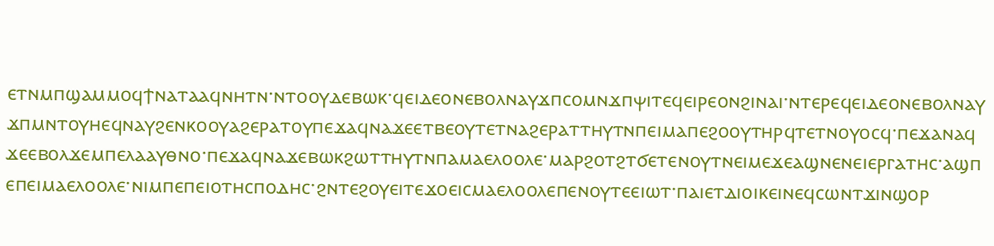ⲉⲧⲛⲙⲡϣⲁⲙⲙⲟϥϯⲛⲁⲧⲁⲁϥⲛⲏⲧⲛ·ⲛⲧⲟⲟⲩⲇⲉⲃⲱⲕ·ϥⲉⲓⲇⲉⲟⲛⲉⲃⲟⲗⲛⲁⲩϫⲡⲥⲟⲙⲛϫⲡⲯⲓⲧⲉϥⲉⲓⲣⲉⲟⲛϩⲓⲛⲁⲓ·ⲛⲧⲉⲣⲉϥⲉⲓⲇⲉⲟⲛⲉⲃⲟⲗⲛⲁⲩϫⲡⲙⲛⲧⲟⲩⲏⲉϥⲛⲁⲩϩⲉⲛⲕⲟⲟⲩⲁϩⲉⲣⲁⲧⲟⲩⲡⲉϫⲁϥⲛⲁϫⲉⲉⲧⲃⲉⲟⲩⲧⲉⲧⲛⲁϩⲉⲣⲁⲧⲧⲏⲩⲧⲛⲡⲉⲓⲙⲁⲡⲉϩⲟⲟⲩⲧⲏⲣϥⲧⲉⲧⲛⲟⲩⲟⲥϥ·ⲡⲉϫⲁⲛⲁϥϫⲉⲉⲃⲟⲗϫⲉⲙⲡⲉⲗⲁⲁⲩⲑⲛⲟ·ⲡⲉϫⲁϥⲛⲁϫⲉⲃⲱⲕϩⲱⲧⲧⲏⲩⲧⲛⲡⲁⲙⲁⲉⲗⲟⲟⲗⲉ·ⲙⲁⲣϩⲟⲧϩⲧϭⲉⲧⲉⲛⲟⲩⲧⲛⲉⲓⲙⲉϫⲉⲁϣⲛⲉⲛⲉⲓⲉⲣⲅⲁⲧⲏⲥ·ⲁϣⲡⲉⲡⲉⲓⲙⲁⲉⲗⲟⲟⲗⲉ·ⲛⲓⲙⲡⲉⲡⲉⲓⲟⲧⲏⲥⲡⲟⲇⲏⲥ·ϩⲛⲧⲉϩⲟⲩⲉⲓⲧⲉϫⲟⲉⲓⲥⲙⲁⲉⲗⲟⲟⲗⲉⲡⲉⲛⲟⲩⲧⲉⲉⲓⲱⲧ·ⲡⲁⲓⲉⲧⲇⲓⲟⲓⲕⲉⲓⲛⲉϥⲥⲱⲛⲧϫⲓⲛϣⲟⲣ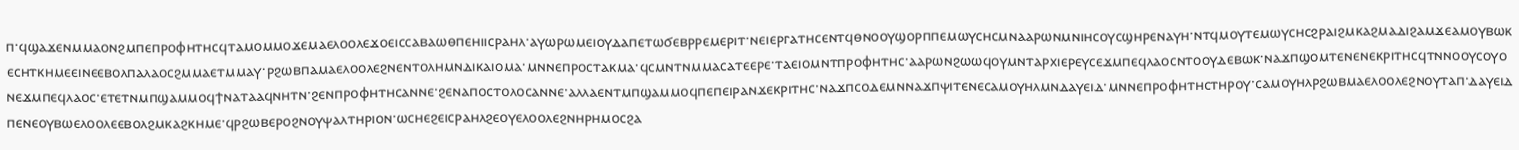ⲡ·ϥϣⲁϫⲉⲛⲙⲙⲁⲟⲛϩⲙⲡⲉⲡⲣⲟⲫⲏⲧⲏⲥϥⲧⲁⲙⲟⲙⲙⲟϫⲉⲙⲁⲉⲗⲟⲟⲗⲉϫⲟⲉⲓⲥⲥⲁⲃⲁⲱⲑⲡⲉⲏⲓⲓⲥⲣⲁⲏⲗ·ⲁⲩⲱⲣⲱⲙⲉⲓⲟⲩⲇⲁⲡⲉⲧⲱϭⲉⲃⲣⲣⲉⲙⲉⲣⲓⲧ·ⲛⲉⲓⲉⲣⲅⲁⲧⲏⲥⲉⲛⲧϥⲑⲛⲟⲟⲩϣⲟⲣⲡⲡⲉⲙⲱⲩⲥⲏⲥⲙⲛⲁⲁⲣⲱⲛⲙⲛⲓⲏⲥⲟⲩⲥϣⲏⲣⲉⲛⲁⲩⲏ·ⲛⲧϥⲙⲟⲩⲧⲉⲙⲱⲩⲥⲏⲥϩⲣⲁⲓϩⲙⲕⲁϩⲙⲁⲇⲓϩⲁⲙϫⲉⲁⲙⲟⲩⲃⲱⲕⲉⲥⲏⲧⲕⲏⲙⲉⲉⲓⲛⲉⲉⲃⲟⲗⲡⲁⲗⲁⲟⲥϩⲙⲙⲁⲉⲧⲙⲙⲁⲩ·ⲣϩⲱⲃⲡⲁⲙⲁⲉⲗⲟⲟⲗⲉϩⲛⲉⲛⲧⲟⲗⲏⲙⲛⲇⲓⲕⲁⲓⲟⲙⲁ·ⲙⲛⲛⲉⲡⲣⲟⲥⲧⲁⲕⲙⲁ·ϥⲥⲙⲛⲧⲛⲙⲙⲁⲥⲁⲧⲉⲉⲣⲉ·ⲧⲁⲉⲓⲟⲙⲛⲧⲡⲣⲟⲫⲏⲧⲏⲥ·ⲁⲁⲣⲱⲛϩⲱⲱϥⲟⲩⲙⲛⲧⲁⲣⲭⲓⲉⲣⲉⲩⲥⲉϫⲙⲡⲉϥⲗⲁⲟⲥⲛⲧⲟⲟⲩⲇⲉⲃⲱⲕ·ⲛⲁϫⲡϣⲟⲙⲧⲉⲛⲉⲛⲉⲕⲣⲓⲧⲏⲥϥⲧⲛⲛⲟⲟⲩⲥⲟⲩⲟⲛⲉϫⲙⲡⲉϥⲗⲁⲟⲥ·ⲉⲧⲉⲧⲛⲙⲡϣⲁⲙⲙⲟϥϯⲛⲁⲧⲁⲁϥⲛⲏⲧⲛ·ϩⲉⲛⲡⲣⲟⲫⲏⲧⲏⲥⲁⲛⲛⲉ·ϩⲉⲛⲁⲡⲟⲥⲧⲟⲗⲟⲥⲁⲛⲛⲉ·ⲁⲗⲗⲁⲉⲛⲧⲙⲡϣⲁⲙⲙⲟϥⲡⲉⲡⲉⲓⲣⲁⲛϫⲉⲕⲣⲓⲧⲏⲥ·ⲛⲁϫⲡⲥⲟⲇⲉⲙⲛⲛⲁϫⲡⲯⲓⲧⲉⲛⲉⲥⲁⲙⲟⲩⲏⲗⲙⲛⲇⲁⲩⲉⲓⲇ·ⲙⲛⲛⲉⲡⲣⲟⲫⲏⲧⲏⲥⲧⲏⲣⲟⲩ·ⲥⲁⲙⲟⲩⲏⲗⲣϩⲱⲃⲙⲁⲉⲗⲟⲟⲗⲉϩⲛⲟⲩⲧⲁⲡ·ⲇⲁⲩⲉⲓⲇⲡⲉⲛⲉⲟⲩⲃⲱⲉⲗⲟⲟⲗⲉⲉⲃⲟⲗϩⲙⲕⲁϩⲕⲏⲙⲉ·ϥⲣϩⲱⲃⲉⲣⲟϩⲛⲟⲩⲯⲁⲗⲧⲏⲣⲓⲟⲛ·ⲱⲥⲏⲉϩⲉⲓⲥⲣⲁⲏⲗϩⲉⲟⲩⲉⲗⲟⲟⲗⲉϩⲛⲏⲣⲏⲙⲟⲥϩⲁ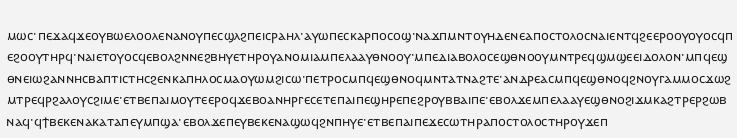ⲙⲱⲥ·ⲡⲉϫⲁϥϫⲉⲟⲩⲃⲱⲉⲗⲟⲟⲗⲉⲛⲁⲛⲟⲩⲡⲉⲥϣⲗϩⲡⲉⲓⲥⲣⲁⲏⲗ·ⲁⲩⲱⲡⲉⲥⲕⲁⲣⲡⲟⲥⲟϣ·ⲛⲁϫⲡⲙⲛⲧⲟⲩⲏⲇⲉⲛⲉⲁⲡⲟⲥⲧⲟⲗⲟⲥⲛⲁⲓⲉⲛⲧϥϩⲉⲉⲣⲟⲟⲩⲟⲩⲟⲥϥⲡⲉϩⲟⲟⲩⲧⲏⲣϥ·ⲛⲁⲓⲉⲧⲟⲩⲟⲥϥⲉⲃⲟⲗϩⲛⲛⲉϩⲃⲏⲩⲉⲧⲏⲣⲟⲩⲁⲛⲟⲙⲓⲁⲙⲡⲉⲗⲁⲁⲩⲑⲛⲟⲟⲩ·ⲙⲡⲉⲇⲓⲁⲃⲟⲗⲟⲥⲉϣⲑⲛⲟⲟⲩⲙⲛⲧⲣⲉϥϣⲙϣⲉⲉⲓⲇⲟⲗⲟⲛ·ⲙⲡϥⲉϣⲑⲛⲉⲓⲱϩⲁⲛⲛⲏⲥⲃⲁⲡⲧⲓⲥⲧⲏⲥϩⲉⲛⲕⲁⲡⲏⲗⲟⲥⲙⲁⲟⲩⲱⲙϩⲓⲥⲱ·ⲡⲉⲧⲣⲟⲥⲙⲡϥⲉϣⲑⲛⲟϥⲙⲛⲧⲁⲧⲛⲁϩⲧⲉ·ⲁⲛⲇⲣⲉⲁⲥⲙⲡϥⲉϣⲑⲛⲟϥϩⲛⲟⲩⲅⲁⲙⲙⲟⲥϫⲱϩⲙⲧⲣⲉϥⲣϩⲁⲗⲟⲩⲥϩⲓⲙⲉ·ⲉⲧⲃⲉⲡⲁⲓⲙⲟⲩⲧⲉⲉⲣⲟϥϫⲉⲃⲟⲁⲛⲏⲣⲅⲉⲥⲉⲧⲉⲡⲁⲓⲡⲉϣⲏⲣⲉⲡⲉϩⲣⲟⲩⲃⲃⲁⲓⲡⲉ·ⲉⲃⲟⲗϫⲉⲙⲡⲉⲗⲁⲁⲩⲉϣⲑⲛⲟϩⲓϫⲙⲕⲁϩⲧⲣⲉⲣϩⲱⲃⲛⲁϥ·ϥϯⲃⲉⲕⲉⲛⲁⲕⲁⲧⲁⲡⲉⲩⲙⲡϣⲁ·ⲉⲃⲟⲗϫⲉⲡⲉⲩⲃⲉⲕⲉⲛⲁϣⲱϥϩⲛⲡⲏⲩⲉ·ⲉⲧⲃⲉⲡⲁⲓⲡⲉϫⲉⲥⲱⲧⲏⲣⲁⲡⲟⲥⲧⲟⲗⲟⲥⲧⲏⲣⲟⲩϫⲉⲡ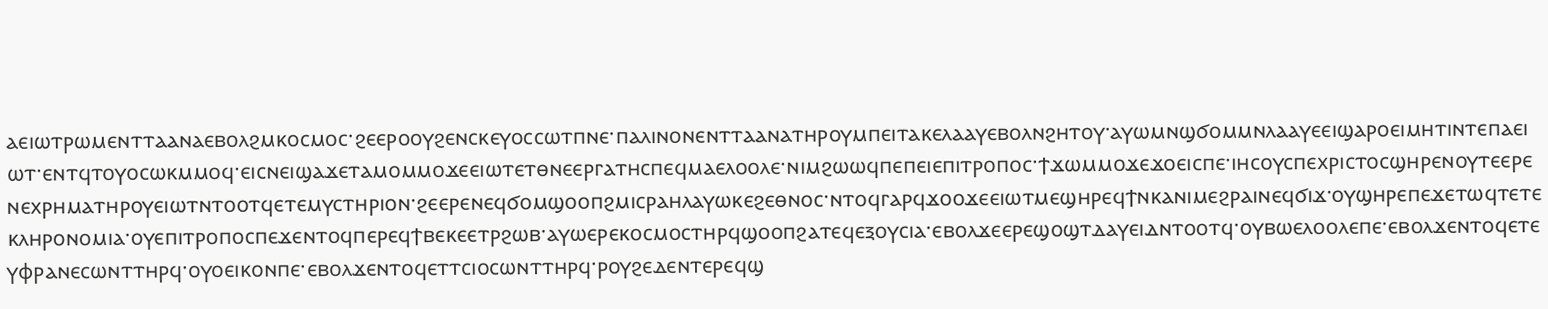ⲁⲉⲓⲱⲧⲣⲱⲙⲉⲛⲧⲧⲁⲁⲛⲁⲉⲃⲟⲗϩⲙⲕⲟⲥⲙⲟⲥ·ϩⲉⲉⲣⲟⲟⲩϩⲉⲛⲥⲕⲉⲩⲟⲥⲥⲱⲧⲡⲛⲉ·ⲡⲁⲗⲓⲛⲟⲛⲉⲛⲧⲧⲁⲁⲛⲁⲧⲏⲣⲟⲩⲙⲡⲉⲓⲧⲁⲕⲉⲗⲁⲁⲩⲉⲃⲟⲗⲛϩⲏⲧⲟⲩ·ⲁⲩⲱⲙⲛϣϭⲟⲙⲙⲛⲗⲁⲁⲩⲉⲉⲓϣⲁⲣⲟⲉⲓⲙⲏⲧⲓⲛⲧⲉⲡⲁⲉⲓⲱⲧ·ⲉⲛⲧϥⲧⲟⲩⲟⲥⲱⲕⲙⲙⲟϥ·ⲉⲓⲥⲛⲉⲓϣⲁϫⲉⲧⲁⲙⲟⲙⲙⲟϫⲉⲉⲓⲱⲧⲉⲧⲑⲛⲉⲉⲣⲅⲁⲧⲏⲥⲡⲉϥⲙⲁⲉⲗⲟⲟⲗⲉ·ⲛⲓⲙϩⲱⲱϥⲡⲉⲡⲉⲓⲉⲡⲓⲧⲣⲟⲡⲟⲥ·ϯϫⲱⲙⲙⲟϫⲉϫⲟⲉⲓⲥⲡⲉ·ⲓⲏⲥⲟⲩⲥⲡⲉⲭⲣⲓⲥⲧⲟⲥϣⲏⲣⲉⲛⲟⲩⲧⲉⲉⲣⲉⲛⲉⲭⲣⲏⲙⲁⲧⲏⲣⲟⲩⲉⲓⲱⲧⲛⲧⲟⲟⲧϥⲉⲧⲉⲙⲩⲥⲧⲏⲣⲓⲟⲛ·ϩⲉⲉⲣⲉⲛⲉϥϭⲟⲙϣⲟⲟⲡϩⲙⲓⲥⲣⲁⲏⲗⲁⲩⲱⲕⲉϩⲉⲑⲛⲟⲥ·ⲛⲧⲟϥⲅⲁⲣϥϫⲟⲟϫⲉⲉⲓⲱⲧⲙⲉϣⲏⲣⲉϥϯⲛⲕⲁⲛⲓⲙⲉϩⲣⲁⲓⲛⲉϥϭⲓϫ·ⲟⲩϣⲏⲣⲉⲡⲉϫⲉⲧⲱϥⲧⲉⲧⲉⲕⲗⲏⲣⲟⲛⲟⲙⲓⲁ·ⲟⲩⲉⲡⲓⲧⲣⲟⲡⲟⲥⲡⲉϫⲉⲛⲧⲟϥⲡⲉⲣⲉϥϯⲃⲉⲕⲉⲉⲧⲣϩⲱⲃ·ⲁⲩⲱⲉⲣⲉⲕⲟⲥⲙⲟⲥⲧⲏⲣϥϣⲟⲟⲡϩⲁⲧⲉϥⲉⲝⲟⲩⲥⲓⲁ·ⲉⲃⲟⲗϫⲉⲉⲣⲉϣⲟϣⲧⲇⲁⲩⲉⲓⲇⲛⲧⲟⲟⲧϥ·ⲟⲩⲃⲱⲉⲗⲟⲟⲗⲉⲡⲉ·ⲉⲃⲟⲗϫⲉⲛⲧⲟϥⲉⲧⲉⲩⲫⲣⲁⲛⲉⲥⲱⲛⲧⲧⲏⲣϥ·ⲟⲩⲟⲉⲓⲕⲟⲛⲡⲉ·ⲉⲃⲟⲗϫⲉⲛⲧⲟϥⲉⲧⲧⲥⲓⲟⲥⲱⲛⲧⲧⲏⲣϥ·ⲣⲟⲩϩⲉⲇⲉⲛⲧⲉⲣⲉϥϣ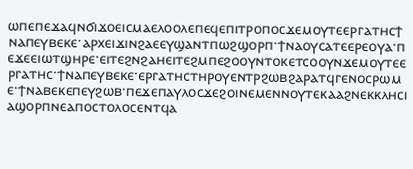ⲱⲡⲉⲡⲉϫⲁϥⲛϭⲓϫⲟⲉⲓⲥⲙⲁⲉⲗⲟⲟⲗⲉⲡⲉϥⲉⲡⲓⲧⲣⲟⲡⲟⲥϫⲉⲙⲟⲩⲧⲉⲉⲣⲅⲁⲧⲏⲥϯⲛⲁⲡⲉⲩⲃⲉⲕⲉ·ⲁⲣⲭⲉⲓϫⲓⲛϩⲁⲉⲉⲩϣⲁⲛⲧⲡⲱϩϣⲟⲣⲡ·ϯⲛⲁⲟⲩⲥⲁⲧⲉⲉⲣⲉⲟⲩⲁ·ⲡⲉϫⲉⲉⲓⲱⲧϣⲏⲣⲉ·ⲉⲓⲧⲉϩⲛϩⲁⲏⲉⲓⲧⲉϩⲙⲡⲉϩⲟⲟⲩⲛⲧⲟⲕⲉⲧⲥⲟⲟⲩⲛϫⲉⲙⲟⲩⲧⲉⲉⲣⲅⲁⲧⲏⲥ·ϯⲛⲁⲡⲉⲩⲃⲉⲕⲉ·ⲉⲣⲅⲁⲧⲏⲥⲧⲏⲣⲟⲩⲉⲛⲧⲣϩⲱⲃϩⲁⲣⲁⲧϥⲅⲉⲛⲟⲥⲣⲱⲙⲉ·ϯⲛⲁⲃⲉⲕⲉⲡⲉⲩϩⲱⲃ·ⲡⲉϫⲉⲡⲁⲩⲗⲟⲥϫⲉϩⲟⲓⲛⲉⲙⲉⲛⲛⲟⲩⲧⲉⲕⲁⲁϩⲛⲉⲕⲕⲗⲏⲥⲓⲁϣⲟⲣⲡⲛⲉⲁⲡⲟⲥⲧⲟⲗⲟⲥⲉⲛⲧϥⲁ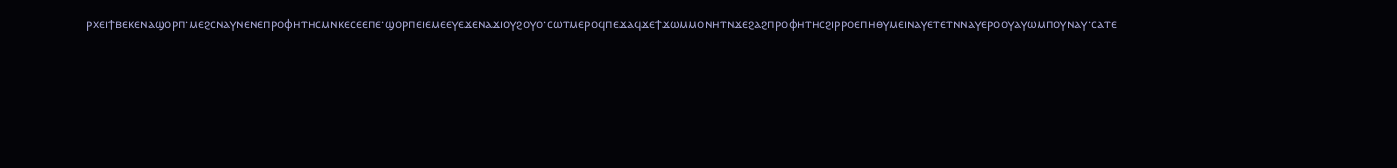ⲣⲭⲉⲓϯⲃⲉⲕⲉⲛⲁϣⲟⲣⲡ·ⲙⲉϩⲥⲛⲁⲩⲛⲉⲛⲉⲡⲣⲟⲫⲏⲧⲏⲥⲙⲛⲕⲉⲥⲉⲉⲡⲉ·ϣⲟⲣⲡⲉⲓⲉⲙⲉⲉⲩⲉϫⲉⲛⲁϫⲓⲟⲩϩⲟⲩⲟ·ⲥⲱⲧⲙⲉⲣⲟϥⲡⲉϫⲁϥϫⲉϯϫⲱⲙⲙⲟⲛⲏⲧⲛϫⲉϩⲁϩⲡⲣⲟⲫⲏⲧⲏⲥϩⲓⲣⲣⲟⲉⲡⲏⲑⲩⲙⲉⲓⲛⲁⲩⲉⲧⲉⲧⲛⲛⲁⲩⲉⲣⲟⲟⲩⲁⲩⲱⲙⲡⲟⲩⲛⲁⲩ·ⲥⲁⲧⲉ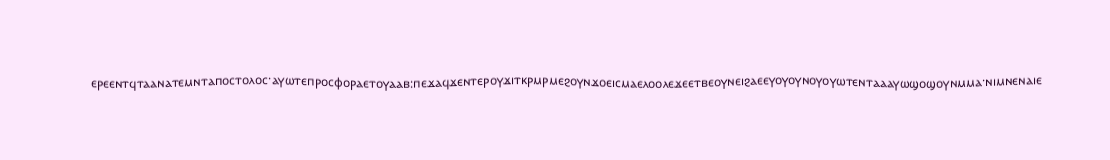ⲉⲣⲉⲉⲛⲧϥⲧⲁⲁⲛⲁⲧⲉⲙⲛⲧⲁⲡⲟⲥⲧⲟⲗⲟⲥ·ⲁⲩⲱⲧⲉⲡⲣⲟⲥⲫⲟⲣⲁⲉⲧⲟⲩⲁⲁⲃ:ⲡⲉϫⲁϥϫⲉⲛⲧⲉⲣⲟⲩϫⲓⲧⲕⲣⲙⲣⲙⲉϩⲟⲩⲛϫⲟⲉⲓⲥⲙⲁⲉⲗⲟⲟⲗⲉϫⲉⲉⲧⲃⲉⲟⲩⲛⲉⲓϩⲁⲉⲉⲩⲟⲩⲟⲩⲛⲟⲩⲟⲩⲱⲧⲉⲛⲧⲁⲁⲁⲩⲱϣⲟϣⲟⲩⲛⲙⲙⲁ·ⲛⲓⲙⲛⲉⲛⲁⲓⲉ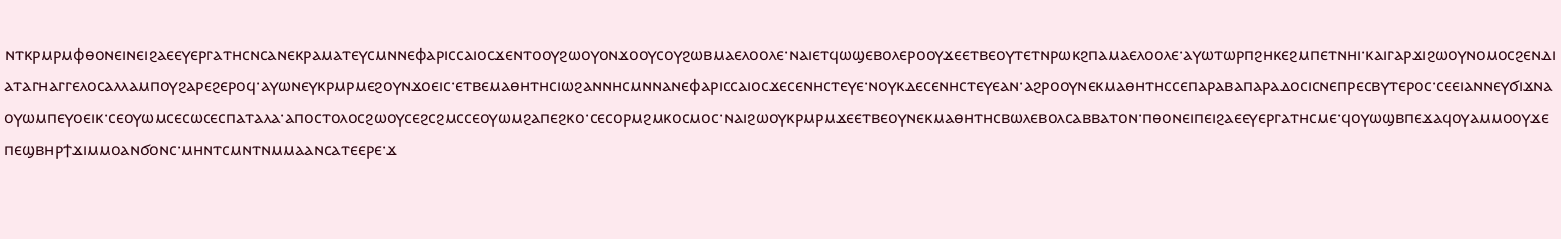ⲛⲧⲕⲣⲙⲣⲙⲫⲑⲟⲛⲉⲓⲛⲉⲓϩⲁⲉⲉⲩⲉⲣⲅⲁⲧⲏⲥⲛⲥⲁⲛⲉⲕⲣⲁⲙⲁⲧⲉⲩⲥⲙⲛⲛⲉⲫⲁⲣⲓⲥⲥⲁⲓⲟⲥϫⲉⲛⲧⲟⲟⲩϩⲱⲟⲩⲟⲛϫⲟⲟⲩⲥⲟⲩϩⲱⲃⲙⲁⲉⲗⲟⲟⲗⲉ·ⲛⲁⲓⲉⲧϥⲱϣⲉⲃⲟⲗⲉⲣⲟⲟⲩϫⲉⲉⲧⲃⲉⲟⲩⲧⲉⲧⲛⲣⲱⲕϩⲡⲁⲙⲁⲉⲗⲟⲟⲗⲉ·ⲁⲩⲱⲧⲱⲣⲡϩⲏⲕⲉϩⲙⲡⲉⲧⲛⲏⲓ·ⲕⲁⲓⲅⲁⲣϫⲓϩⲱⲟⲩⲛⲟⲙⲟⲥϩⲉⲛⲇⲓⲁⲧⲁⲅⲏⲁⲅⲅⲉⲗⲟⲥⲁⲗⲗⲁⲙⲡⲟⲩϩⲁⲣⲉϩⲉⲣⲟϥ·ⲁⲩⲱⲛⲉⲩⲕⲣⲙⲣⲙⲉϩⲟⲩⲛϫⲟⲉⲓⲥ·ⲉⲧⲃⲉⲙⲁⲑⲏⲧⲏⲥⲓⲱϩⲁⲛⲛⲏⲥⲙⲛⲛⲁⲛⲉⲫⲁⲣⲓⲥⲥⲁⲓⲟⲥϫⲉⲥⲉⲛⲏⲥⲧⲉⲩⲉ·ⲛⲟⲩⲕⲇⲉⲥⲉⲛⲏⲥⲧⲉⲩⲉⲁⲛ·ⲁϩⲣⲟⲟⲩⲛⲉⲕⲙⲁⲑⲏⲧⲏⲥⲥⲉⲡⲁⲣⲁⲃⲁⲡⲁⲣⲁⲇⲟⲥⲓⲥⲛⲉⲡⲣⲉⲥⲃⲩⲧⲉⲣⲟⲥ·ⲥⲉⲉⲓⲁⲛⲛⲉⲩϭⲓϫⲛⲁⲟⲩⲱⲙⲡⲉⲩⲟⲉⲓⲕ·ⲥⲉⲟⲩⲱⲙⲥⲉⲥⲱⲥⲉⲥⲡⲁⲧⲁⲗⲁ·ⲁⲡⲟⲥⲧⲟⲗⲟⲥϩⲱⲟⲩⲥⲉϩⲥϩⲙⲥⲥⲉⲟⲩⲱⲙϩⲁⲡⲉϩⲕⲟ·ⲥⲉⲥⲟⲣⲙϩⲙⲕⲟⲥⲙⲟⲥ·ⲛⲁⲓϩⲱⲟⲩⲕⲣⲙⲣⲙϫⲉⲉⲧⲃⲉⲟⲩⲛⲉⲕⲙⲁⲑⲏⲧⲏⲥⲃⲱⲗⲉⲃⲟⲗⲥⲁⲃⲃⲁⲧⲟⲛ·ⲡⲑⲟⲛⲉⲓⲡⲉⲓϩⲁⲉⲉⲩⲉⲣⲅⲁⲧⲏⲥⲙⲉ·ϥⲟⲩⲱϣⲃⲡⲉϫⲁϥⲟⲩⲁⲙⲙⲟⲟⲩϫⲉⲡⲉϣⲃⲏⲣϯϫⲓⲙⲙⲟⲁⲛϭⲟⲛⲥ·ⲙⲏⲛⲧⲥⲙⲛⲧⲛⲙⲙⲁⲁⲛⲥⲁⲧⲉⲉⲣⲉ·ϫ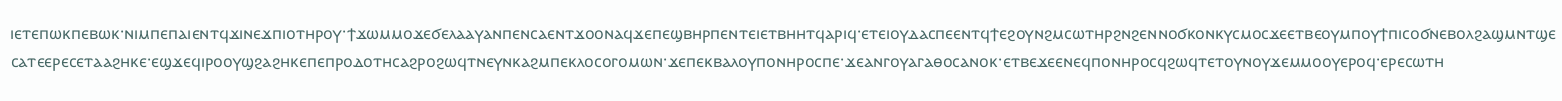ⲓⲉⲧⲉⲡⲱⲕⲡⲉⲃⲱⲕ·ⲛⲓⲙⲡⲉⲡⲁⲓⲉⲛⲧϥϫⲓⲛⲉϫⲡⲓⲟⲧⲏⲣⲟⲩ·ϯϫⲱⲙⲙⲟϫⲉϭⲉⲗⲁⲁⲩⲁⲛⲡⲉⲛⲥⲁⲉⲛⲧϫⲟⲟⲛⲁϥϫⲉⲡⲉϣⲃⲏⲣⲡⲉⲛⲧⲉⲓⲉⲧⲃⲏⲏⲧϥⲁⲣⲓϥ·ⲉⲧⲉⲓⲟⲩⲇⲁⲥⲡⲉⲉⲛⲧϥϯⲉϩⲟⲩⲛϩⲙⲥⲱⲧⲏⲣϩⲛϩⲉⲛⲛⲟϭⲕⲟⲛⲕⲩⲥⲙⲟⲥϫⲉⲉⲧⲃⲉⲟⲩⲙⲡⲟⲩϯⲡⲓⲥⲟϭⲛⲉⲃⲟⲗϩⲁϣⲙⲛⲧϣⲉⲥⲁⲧⲉⲉⲣⲉⲥⲉⲧⲁⲁϩⲏⲕⲉ·ⲉϣϫⲉϥⲓⲣⲟⲟⲩϣϩⲁϩⲏⲕⲉⲡⲉⲡⲣⲟⲇⲟⲧⲏⲥⲁϩⲣⲟϩⲱϥⲧⲛⲉⲩⲛⲕⲁϩⲙⲡⲉⲕⲗⲟⲥⲟⲅⲟⲙⲱⲛ·ϫⲉⲡⲉⲕⲃⲁⲗⲟⲩⲡⲟⲛⲏⲣⲟⲥⲡⲉ·ϫⲉⲁⲛⲅⲟⲩⲁⲅⲁⲑⲟⲥⲁⲛⲟⲕ·ⲉⲧⲃⲉϫⲉⲉⲛⲉϥⲡⲟⲛⲏⲣⲟⲥϥϩⲱϥⲧⲉⲧⲟⲩⲛⲟⲩϫⲉⲙⲙⲟⲟⲩⲉⲣⲟϥ·ⲉⲣⲉⲥⲱⲧⲏ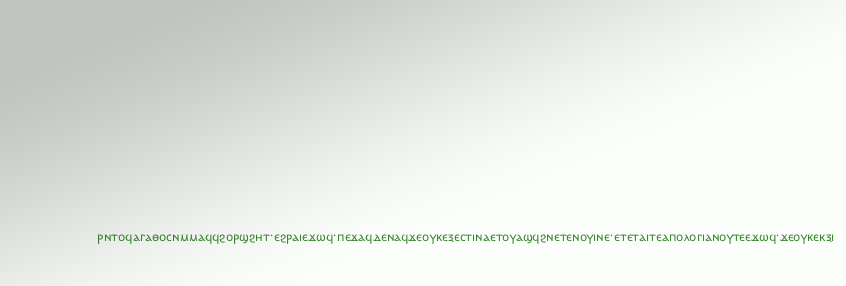ⲣⲛⲧⲟϥⲁⲅⲁⲑⲟⲥⲛⲙⲙⲁϥϥϩⲟⲣϣϩⲏⲧ·ⲉϩⲣⲁⲓⲉϫⲱϥ·ⲡⲉϫⲁϥⲇⲉⲛⲁϥϫⲉⲟⲩⲕⲉⲝⲉⲥⲧⲓⲛⲁⲉⲧⲟⲩⲁϣϥϩⲛⲉⲧⲉⲛⲟⲩⲓⲛⲉ·ⲉⲧⲉⲧⲁⲓⲧⲉⲁⲡⲟⲗⲟⲅⲓⲁⲛⲟⲩⲧⲉⲉϫⲱϥ·ϫⲉⲟⲩⲕⲉⲕⲝⲓ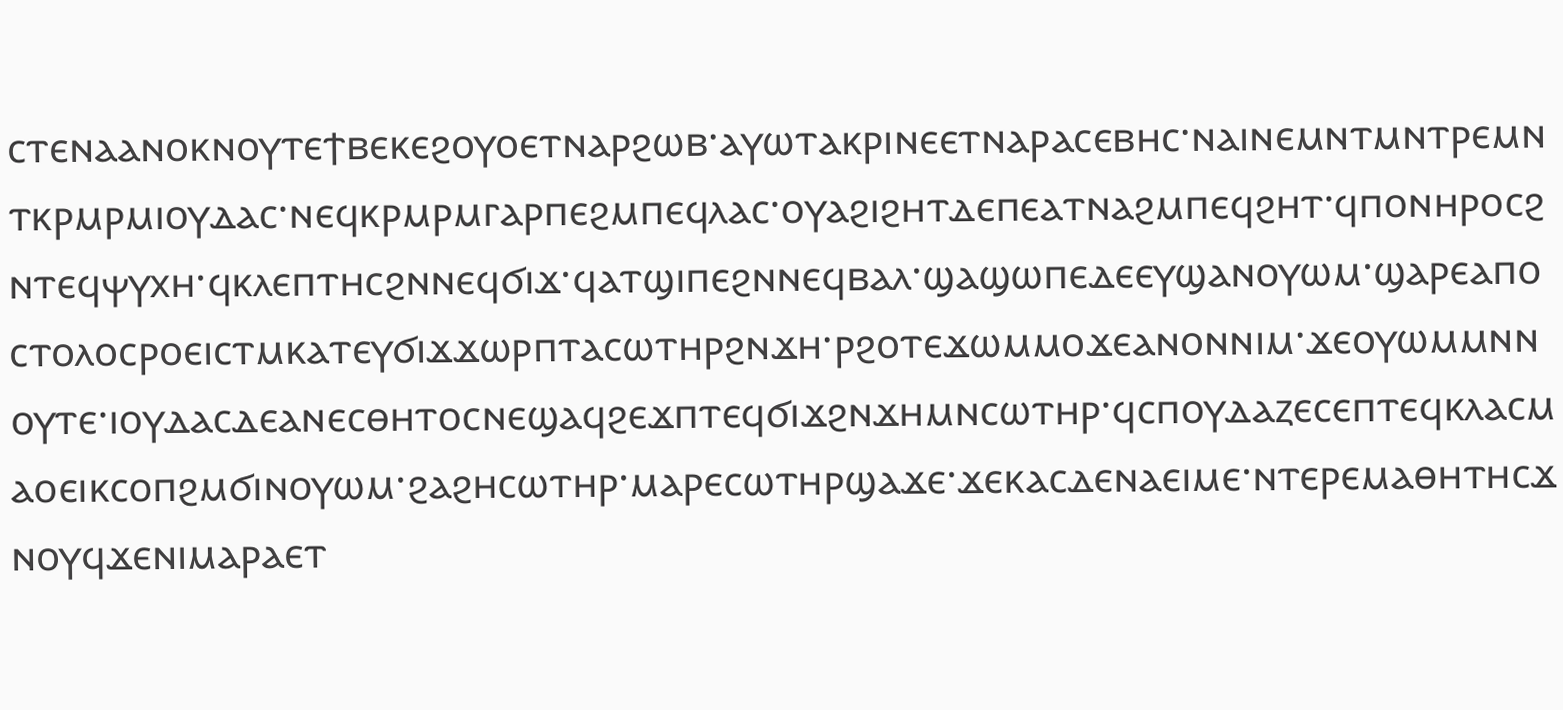ⲥⲧⲉⲛⲁⲁⲛⲟⲕⲛⲟⲩⲧⲉϯⲃⲉⲕⲉϩⲟⲩⲟⲉⲧⲛⲁⲣϩⲱⲃ·ⲁⲩⲱⲧⲁⲕⲣⲓⲛⲉⲉⲧⲛⲁⲣⲁⲥⲉⲃⲏⲥ·ⲛⲁⲓⲛⲉⲙⲛⲧⲙⲛⲧⲣⲉⲙⲛⲧⲕⲣⲙⲣⲙⲓⲟⲩⲇⲁⲥ·ⲛⲉϥⲕⲣⲙⲣⲙⲅⲁⲣⲡⲉϩⲙⲡⲉϥⲗⲁⲥ·ⲟⲩⲁϩⲓϩⲏⲧⲇⲉⲡⲉⲁⲧⲛⲁϩⲙⲡⲉϥϩⲏⲧ·ϥⲡⲟⲛⲏⲣⲟⲥϩⲛⲧⲉϥⲯⲩⲭⲏ·ϥⲕⲗⲉⲡⲧⲏⲥϩⲛⲛⲉϥϭⲓϫ·ϥⲁⲧϣⲓⲡⲉϩⲛⲛⲉϥⲃⲁⲗ·ϣⲁϣⲱⲡⲉⲇⲉⲉⲩϣⲁⲛⲟⲩⲱⲙ·ϣⲁⲣⲉⲁⲡⲟⲥⲧⲟⲗⲟⲥⲣⲟⲉⲓⲥⲧⲙⲕⲁⲧⲉⲩϭⲓϫϫⲱⲣⲡⲧⲁⲥⲱⲧⲏⲣϩⲛϫⲏ·ⲣϩⲟⲧⲉϫⲱⲙⲙⲟϫⲉⲁⲛⲟⲛⲛⲓⲙ·ϫⲉⲟⲩⲱⲙⲙⲛⲛⲟⲩⲧⲉ·ⲓⲟⲩⲇⲁⲥⲇⲉⲁⲛⲉⲥⲑⲏⲧⲟⲥⲛⲉϣⲁϥϩⲉϫⲡⲧⲉϥϭⲓϫϩⲛϫⲏⲙⲛⲥⲱⲧⲏⲣ·ϥⲥⲡⲟⲩⲇⲁⲍⲉⲥⲉⲡⲧⲉϥⲕⲗⲁⲥⲙⲁⲟⲉⲓⲕⲥⲟⲡϩⲙϭⲓⲛⲟⲩⲱⲙ·ϩⲁϩⲏⲥⲱⲧⲏⲣ·ⲙⲁⲣⲉⲥⲱⲧⲏⲣϣⲁϫⲉ·ϫⲉⲕⲁⲥⲇⲉⲛⲁⲉⲓⲙⲉ·ⲛⲧⲉⲣⲉⲙⲁⲑⲏⲧⲏⲥϫⲛⲟⲩϥϫⲉⲛⲓⲙⲁⲣⲁⲉⲧ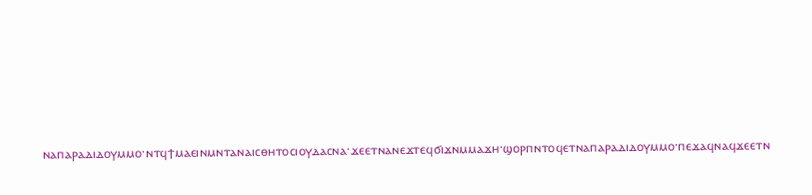ⲛⲁⲡⲁⲣⲁⲇⲓⲇⲟⲩⲙⲙⲟ·ⲛⲧϥϯⲙⲁⲉⲓⲛⲙⲛⲧⲁⲛⲁⲓⲥⲑⲏⲧⲟⲥⲓⲟⲩⲇⲁⲥⲛⲁ·ϫⲉⲉⲧⲛⲁⲛⲉϫⲧⲉϥϭⲓϫⲛⲙⲙⲁϫⲏ·ϣⲟⲣⲡⲛⲧⲟϥⲉⲧⲛⲁⲡⲁⲣⲁⲇⲓⲇⲟⲩⲙⲙⲟ·ⲡⲉϫⲁϥⲛⲁϥϫⲉⲉⲧⲛ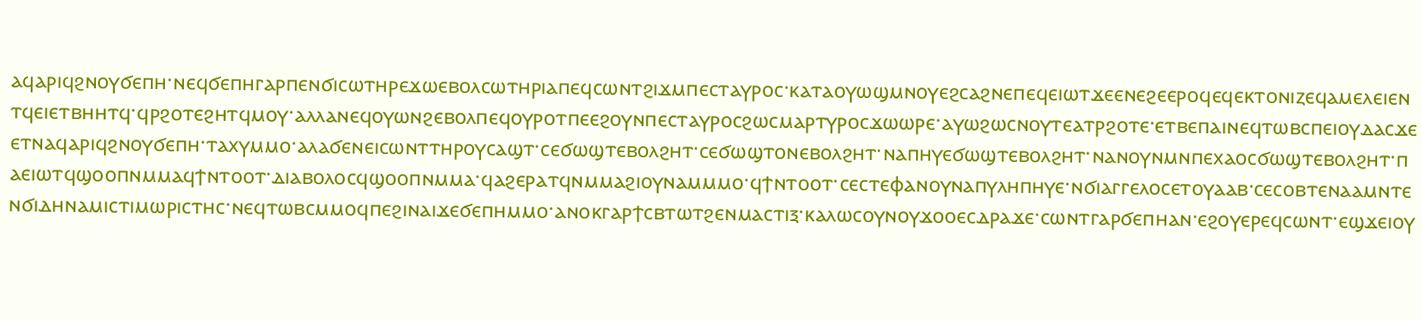ⲁϥⲁⲣⲓϥϩⲛⲟⲩϭⲉⲡⲏ·ⲛⲉϥϭⲉⲡⲏⲅⲁⲣⲡⲉⲛϭⲓⲥⲱⲧⲏⲣⲉϫⲱⲉⲃⲟⲗⲥⲱⲧⲏⲣⲓⲁⲡⲉϥⲥⲱⲛⲧϩⲓϫⲙⲡⲉⲥⲧⲁⲩⲣⲟⲥ·ⲕⲁⲧⲁⲟⲩⲱϣⲙⲛⲟⲩⲉϩⲥⲁϩⲛⲉⲡⲉϥⲉⲓⲱⲧϫⲉⲉⲛⲉϩⲉⲉⲣⲟϥⲉϥⲉⲕⲧⲟⲛⲓⲍⲉϥⲁⲙⲉⲗⲉⲓⲉⲛⲧϥⲉⲓⲉⲧⲃⲏⲏⲧϥ·ϥⲣϩⲟⲧⲉϩⲏⲧϥⲙⲟⲩ·ⲁⲗⲗⲁⲛⲉϥⲟⲩⲱⲛϩⲉⲃⲟⲗⲡⲉϥⲟⲩⲣⲟⲧⲡⲉⲉϩⲟⲩⲛⲡⲉⲥⲧⲁⲩⲣⲟⲥϩⲱⲥⲙⲁⲣⲧⲩⲣⲟⲥϫⲱⲱⲣⲉ·ⲁⲩⲱϩⲱⲥⲛⲟⲩⲧⲉⲁⲧⲣϩⲟⲧⲉ·ⲉⲧⲃⲉⲡⲁⲓⲛⲉϥⲧⲱⲃⲥⲡⲉⲓⲟⲩⲇⲁⲥϫⲉⲉⲧⲛⲁϥⲁⲣⲓϥϩⲛⲟⲩϭⲉⲡⲏ·ⲧⲁⲭⲩⲙⲙⲟ·ⲁⲗⲁϭⲉⲛⲉⲓⲥⲱⲛⲧⲧⲏⲣⲟⲩⲥⲁϣⲧ·ⲥⲉϭⲱϣⲧⲉⲃⲟⲗϩⲏⲧ·ⲥⲉϭⲱϣⲧⲟⲛⲉⲃⲟⲗϩⲏⲧ·ⲛⲁⲡⲏⲩⲉϭⲱϣⲧⲉⲃⲟⲗϩⲏⲧ·ⲛⲁⲛⲟⲩⲛⲙⲛⲡⲉⲭⲁⲟⲥϭⲱϣⲧⲉⲃⲟⲗϩⲏⲧ·ⲡⲁⲉⲓⲱⲧϥϣⲟⲟⲡⲛⲙⲙⲁϥϯⲛⲧⲟⲟⲧ·ⲇⲓⲁⲃⲟⲗⲟⲥϥϣⲟⲟⲡⲛⲙⲙⲁ·ϥⲁϩⲉⲣⲁⲧϥⲛⲙⲙⲁϩⲓⲟⲩⲛⲁⲙⲙⲙⲟ·ϥϯⲛⲧⲟⲟⲧ·ⲥⲉⲥⲧⲉⲫⲁⲛⲟⲩⲛⲁⲡⲩⲗⲏⲡⲏⲩⲉ·ⲛϭⲓⲁⲅⲅⲉⲗⲟⲥⲉⲧⲟⲩⲁⲁⲃ·ⲥⲉⲥⲟⲃⲧⲉⲛⲁⲁⲙⲛⲧⲉⲛϭⲓⲇⲏⲛⲁⲙⲓⲥⲧⲓⲙⲱⲣⲓⲥⲧⲏⲥ·ⲛⲉϥⲧⲱⲃⲥⲙⲙⲟϥⲡⲉϩⲓⲛⲁⲓϫⲉϭⲉⲡⲏⲙⲙⲟ·ⲁⲛⲟⲕⲅⲁⲣϯⲥⲃⲧⲱⲧϩⲉⲛⲙⲁⲥⲧⲓⲝ·ⲕⲁⲗⲱⲥⲟⲩⲛⲟⲩϫⲟⲟⲉⲥⲇⲣⲁϫⲉ·ⲥⲱⲛⲧⲅⲁⲣϭⲉⲡⲏⲁⲛ·ⲉϩⲟⲩⲉⲣⲉϥⲥⲱⲛⲧ·ⲉϣϫⲉⲓⲟⲩ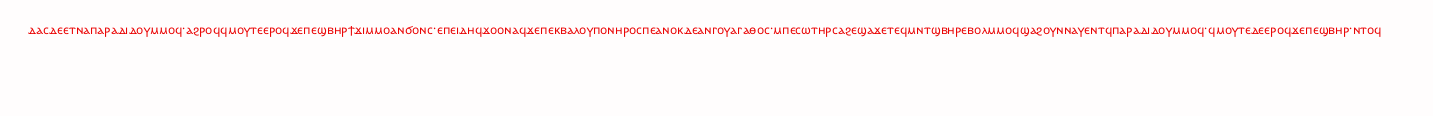ⲇⲁⲥⲇⲉⲉⲧⲛⲁⲡⲁⲣⲁⲇⲓⲇⲟⲩⲙⲙⲟϥ·ⲁϩⲣⲟϥϥⲙⲟⲩⲧⲉⲉⲣⲟϥϫⲉⲡⲉϣⲃⲏⲣϯϫⲓⲙⲙⲟⲁⲛϭⲟⲛⲥ·ⲉⲡⲉⲓⲇⲏϥϫⲟⲟⲛⲁϥϫⲉⲡⲉⲕⲃⲁⲗⲟⲩⲡⲟⲛⲏⲣⲟⲥⲡⲉⲁⲛⲟⲕⲇⲉⲁⲛⲅⲟⲩⲁⲅⲁⲑⲟⲥ·ⲙⲡⲉⲥⲱⲧⲏⲣⲥⲁϩⲉϣⲁϫⲉⲧⲉϥⲙⲛⲧϣⲃⲏⲣⲉⲃⲟⲗⲙⲙⲟϥϣⲁϩⲟⲩⲛⲛⲁⲩⲉⲛⲧϥⲡⲁⲣⲁⲇⲓⲇⲟⲩⲙⲙⲟϥ·ϥⲙⲟⲩⲧⲉⲇⲉⲉⲣⲟϥϫⲉⲡⲉϣⲃⲏⲣ·ⲛⲧⲟϥ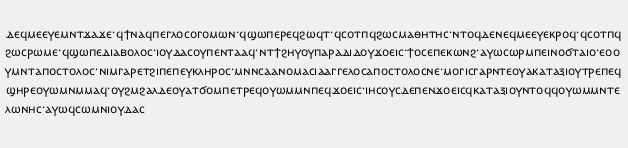ⲇⲉϥⲙⲉⲉⲩⲉⲙⲛⲧϫⲁϫⲉ·ϥϯⲛⲁϥⲡⲉⲅⲗⲟⲥⲟⲅⲟⲙⲱⲛ·ϥϣⲱⲡⲉⲣⲉϥϩⲱϥⲧ·ϥⲥⲟⲧⲡϥϩⲱⲥⲙⲁⲑⲏⲧⲏⲥ·ⲛⲧⲟϥⲇⲉⲛⲉϥⲙⲉⲉⲩⲉⲕⲣⲟϥ·ϥⲥⲟⲧⲡϥϩⲱⲥⲣⲱⲙⲉ·ϥϣⲱⲡⲉⲇⲓⲁⲃⲟⲗⲟⲥ·ⲓⲟⲩⲇⲁⲥⲟⲩⲡⲉⲛⲧⲁⲁϥ·ⲛⲧϯϩⲏⲩⲟⲩⲡⲁⲣⲁⲇⲓⲇⲟⲩϫⲟⲉⲓⲥ·ϯⲟⲥⲉⲡⲉⲕⲱⲛϩ·ⲁⲩⲱⲥⲱⲣⲙⲡⲉⲓⲛⲟϭⲧⲁⲓⲟ·ⲉⲟⲟⲩⲙⲛⲧⲁⲡⲟⲥⲧⲟⲗⲟⲥ·ⲛⲓⲙⲅⲁⲣⲉⲧϩⲓⲡⲉⲡⲉⲩⲕⲗⲏⲣⲟⲥ·ⲙⲛⲛⲥⲁⲁⲛⲟⲙⲁⲥⲓⲁⲁⲅⲅⲉⲗⲟⲥⲁⲡⲟⲥⲧⲟⲗⲟⲥⲛⲉ·ⲙⲟⲅⲓⲥⲅⲁⲣⲛⲧⲉⲟⲩⲁⲕⲁⲧⲁⲝⲓⲟⲩⲧⲣⲉⲡⲉϥϣⲏⲣⲉⲟⲩⲱⲙⲛⲙⲙⲁϥ·ⲟⲩϩⲙϩⲁⲗⲇⲉⲟⲩⲁⲧϭⲟⲙⲡⲉⲧⲣⲉϥⲟⲩⲱⲙⲙⲛⲡⲉϥϫⲟⲉⲓⲥ·ⲓⲏⲥⲟⲩⲥⲇⲉⲡⲉⲛϫⲟⲉⲓⲥϥⲕⲁⲧⲁⲝⲓⲟⲩⲛⲧⲟϥϥⲟⲩⲱⲙⲙⲛⲧⲉⲗⲱⲛⲏⲥ·ⲁⲩⲱϥⲥⲱⲙⲛⲓⲟⲩⲇⲁⲥ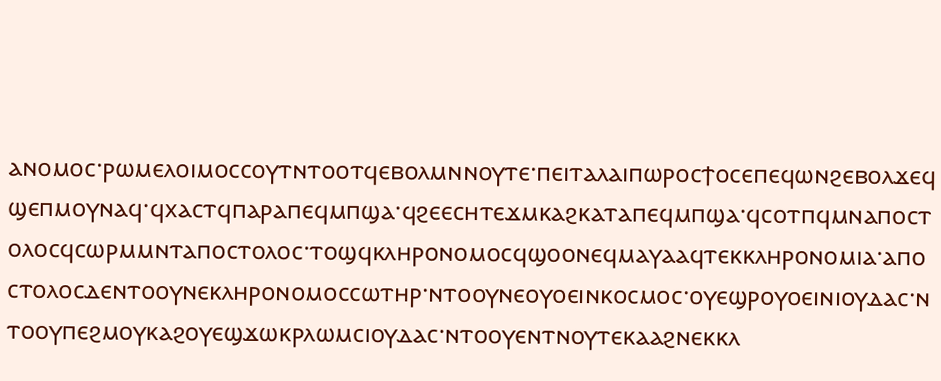ⲁⲛⲟⲙⲟⲥ·ⲣⲱⲙⲉⲗⲟⲓⲙⲟⲥⲥⲟⲩⲧⲛⲧⲟⲟⲧϥⲉⲃⲟⲗⲙⲛⲛⲟⲩⲧⲉ·ⲡⲉⲓⲧⲁⲗⲁⲓⲡⲱⲣⲟⲥϯⲟⲥⲉⲡⲉϥⲱⲛϩⲉⲃⲟⲗϫⲉϥϣⲉⲡⲙⲟⲩⲛⲁϥ·ϥⲭⲁⲥⲧϥⲡⲁⲣⲁⲡⲉϥⲙⲡϣⲁ·ϥϩⲉⲉⲥⲏⲧⲉϫⲙⲕⲁϩⲕⲁⲧⲁⲡⲉϥⲙⲡϣⲁ·ϥⲥⲟⲧⲡϥⲙⲛⲁⲡⲟⲥⲧⲟⲗⲟⲥϥⲥⲱⲣⲙⲙⲛⲧⲁⲡⲟⲥⲧⲟⲗⲟⲥ·ⲧⲟϣϥⲕⲗⲏⲣⲟⲛⲟⲙⲟⲥϥϣⲟⲟⲛⲉϥⲙⲁⲩⲁⲁϥⲧⲉⲕⲕⲗⲏⲣⲟⲛⲟⲙⲓⲁ·ⲁⲡⲟⲥⲧⲟⲗⲟⲥⲇⲉⲛⲧⲟⲟⲩⲛⲉⲕⲗⲏⲣⲟⲛⲟⲙⲟⲥⲥⲱⲧⲏⲣ·ⲛⲧⲟⲟⲩⲛⲉⲟⲩⲟⲉⲓⲛⲕⲟⲥⲙⲟⲥ·ⲟⲩⲉϣⲣⲟⲩⲟⲉⲓⲛⲓⲟⲩⲇⲁⲥ·ⲛⲧⲟⲟⲩⲡⲉϩⲙⲟⲩⲕⲁϩⲟⲩⲉϣϫⲱⲕⲣⲗⲱⲙⲥⲓⲟⲩⲇⲁⲥ·ⲛⲧⲟⲟⲩⲉⲛⲧⲛⲟⲩⲧⲉⲕⲁⲁϩⲛⲉⲕⲕⲗ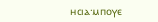ⲏⲥⲓⲁ·ⲙⲡⲟⲩⲉ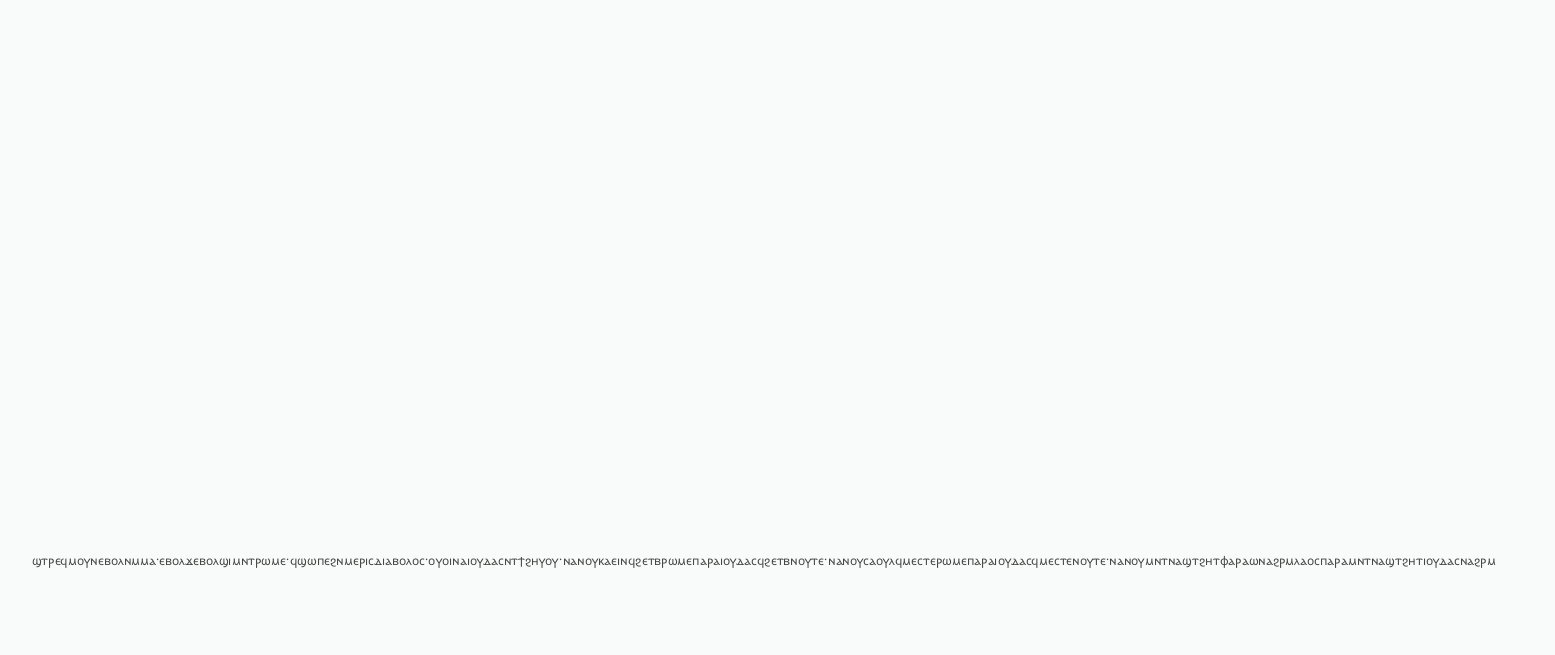ϣⲧⲣⲉϥⲙⲟⲩⲛⲉⲃⲟⲗⲛⲙⲙⲁ·ⲉⲃⲟⲗϫⲉⲃⲟⲗϣⲓⲙⲛⲧⲣⲱⲙⲉ·ϥϣⲱⲡⲉϩⲛⲙⲉⲣⲓⲥⲇⲓⲁⲃⲟⲗⲟⲥ·ⲟⲩⲟⲓⲛⲁⲓⲟⲩⲇⲁⲥⲛⲧϯϩⲏⲩⲟⲩ·ⲛⲁⲛⲟⲩⲕⲁⲉⲓⲛϥϩⲉⲧⲃⲣⲱⲙⲉⲡⲁⲣⲁⲓⲟⲩⲇⲁⲥϥϩⲉⲧⲃⲛⲟⲩⲧⲉ·ⲛⲁⲛⲟⲩⲥⲁⲟⲩⲗϥⲙⲉⲥⲧⲉⲣⲱⲙⲉⲡⲁⲣⲁⲓⲟⲩⲇⲁⲥϥⲙⲉⲥⲧⲉⲛⲟⲩⲧⲉ·ⲛⲁⲛⲟⲩⲙⲛⲧⲛⲁϣⲧϩⲏⲧⲫⲁⲣⲁⲱⲛⲁϩⲣⲙⲗⲁⲟⲥⲡⲁⲣⲁⲙⲛⲧⲛⲁϣⲧϩⲏⲧⲓⲟⲩⲇⲁⲥⲛⲁϩⲣⲙ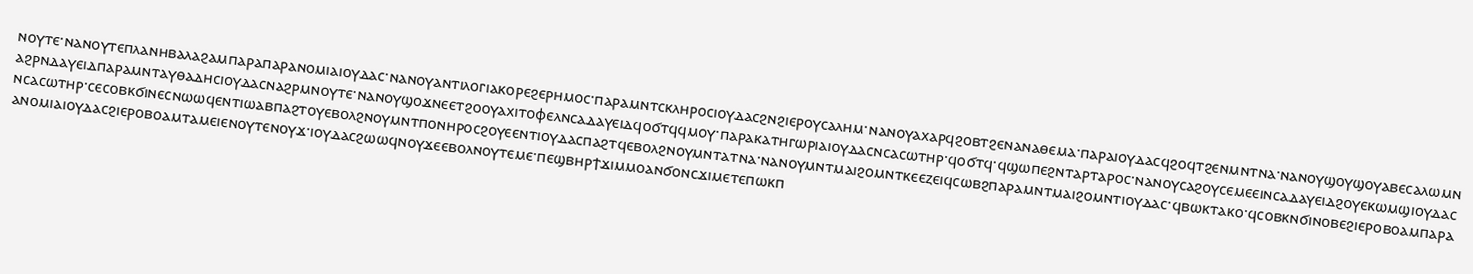ⲛⲟⲩⲧⲉ·ⲛⲁⲛⲟⲩⲧⲉⲡⲗⲁⲛⲏⲃⲁⲗⲁϩⲁⲙⲡⲁⲣⲁⲡⲁⲣⲁⲛⲟⲙⲓⲁⲓⲟⲩⲇⲁⲥ·ⲛⲁⲛⲟⲩⲁⲛⲧⲓⲗⲟⲅⲓⲁⲕⲟⲣⲉϩⲉⲣⲏⲙⲟⲥ·ⲡⲁⲣⲁⲙⲛⲧⲥⲕⲗⲏⲣⲟⲥⲓⲟⲩⲇⲁⲥϩⲛϩⲓⲉⲣⲟⲩⲥⲁⲗⲏⲙ·ⲛⲁⲛⲟⲩⲁⲭⲁⲣϥϩⲟⲃⲧϩⲉⲛⲁⲛⲁⲑⲉⲙⲁ·ⲡⲁⲣⲁⲓⲟⲩⲇⲁⲥϥϩⲟϥⲧϩⲉⲛⲙⲛⲧⲛⲁ·ⲛⲁⲛⲟⲩϣⲟⲩϣⲟⲩⲁⲃⲉⲥⲁⲗⲱⲙⲛⲁϩⲣⲛⲇⲁⲩⲉⲓⲇⲡⲁⲣⲁⲙⲛⲧⲁⲩⲑⲁⲇⲏⲥⲓⲟⲩⲇⲁⲥⲛⲁϩⲣⲙⲛⲟⲩⲧⲉ·ⲛⲁⲛⲟⲩϣⲟϫⲛⲉⲉⲧϩⲟⲟⲩⲁⲭⲓⲧⲟⲫⲉⲗⲛⲥⲁⲇⲁⲩⲉⲓⲇϥⲟϭⲧϥϥⲙⲟⲩ·ⲡⲁⲣⲁⲕⲁⲧⲏⲅⲱⲣⲓⲁⲓⲟⲩⲇⲁⲥⲛⲥⲁⲥⲱⲧⲏⲣ·ϥⲟϭⲧϥ·ϥϣⲱⲡⲉϩⲛⲧⲁⲣⲧⲁⲣⲟⲥ·ⲛⲁⲛⲟⲩⲥⲁϩⲟⲩⲥⲉⲙⲉⲉⲓⲛⲥⲁⲇⲁⲩⲉⲓⲇϩⲟⲩⲉⲕⲱⲙϣⲓⲟⲩⲇⲁⲥⲛⲥⲁⲥⲱⲧⲏⲣ·ⲥⲉⲥⲟⲃⲕϭⲓⲛⲉⲥⲛⲱⲱϥⲉⲛⲧⲓⲱⲁⲃⲡⲁϩⲧⲟⲩⲉⲃⲟⲗϩⲛⲟⲩⲙⲛⲧⲡⲟⲛⲏⲣⲟⲥϩⲟⲩⲉⲉⲛⲧⲓⲟⲩⲇⲁⲥⲡⲁϩⲧϥⲉⲃⲟⲗϩⲛⲟⲩⲙⲛⲧⲁⲧⲛⲁ·ⲛⲁⲛⲟⲩⲙⲛⲧⲙⲁⲓϩⲟⲙⲛⲧⲕⲉⲉⲍⲉⲓϥⲥⲱⲃϩⲡⲁⲣⲁⲙⲛⲧⲙⲁⲓϩⲟⲙⲛⲧⲓⲟⲩⲇⲁⲥ·ϥⲃⲱⲕⲧⲁⲕⲟ·ϥⲥⲟⲃⲕⲛϭⲓⲛⲟⲃⲉϩⲓⲉⲣⲟⲃⲟⲁⲙⲡⲁⲣⲁⲁⲛⲟⲙⲓⲁⲓⲟⲩⲇⲁⲥϩⲓⲉⲣⲟⲃⲟⲁⲙⲧⲁⲙⲉⲓⲉⲛⲟⲩⲧⲉⲛⲟⲩϫ·ⲓⲟⲩⲇⲁⲥϩⲱⲱϥⲛⲟⲩϫⲉⲉⲃⲟⲗⲛⲟⲩⲧⲉⲙⲉ·ⲡⲉϣⲃⲏⲣϯϫⲓⲙⲙⲟⲁⲛϭⲟⲛⲥϫⲓⲙⲉⲧⲉⲡⲱⲕⲡ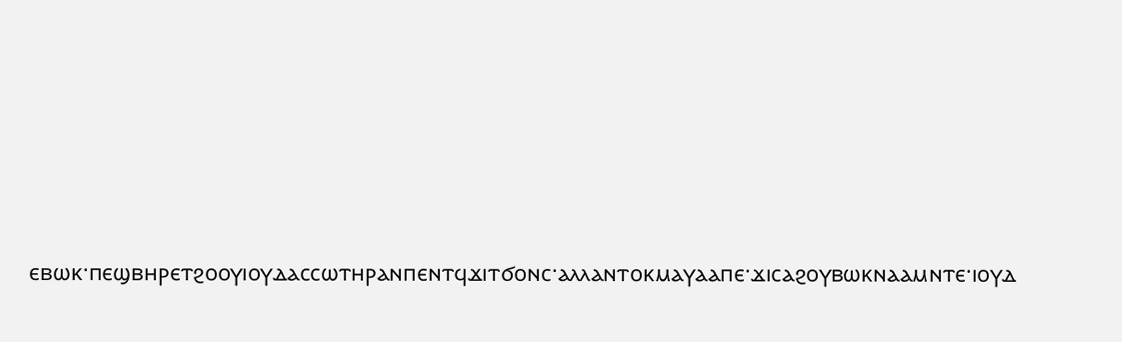ⲉⲃⲱⲕ·ⲡⲉϣⲃⲏⲣⲉⲧϩⲟⲟⲩⲓⲟⲩⲇⲁⲥⲥⲱⲧⲏⲣⲁⲛⲡⲉⲛⲧϥϫⲓⲧϭⲟⲛⲥ·ⲁⲗⲗⲁⲛⲧⲟⲕⲙⲁⲩⲁⲁⲡⲉ·ϫⲓⲥⲁϩⲟⲩⲃⲱⲕⲛⲁⲁⲙⲛⲧⲉ·ⲓⲟⲩⲇ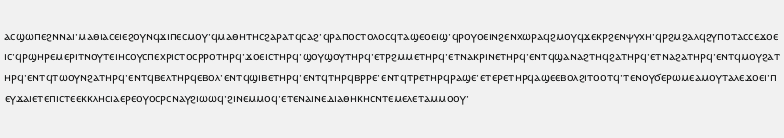ⲁⲥϣⲱⲡⲉϩⲛⲛⲁⲓ·ⲙⲁⲑⲓⲁⲥⲉⲓⲉϩⲟⲩⲛϥϫⲓⲡⲉⲥⲙⲟⲩ·ϥⲙⲁⲑⲏⲧⲏⲥϩⲁⲣⲁⲧϥⲥⲁϩ·ϥⲣⲁⲡⲟⲥⲧⲟⲗⲟⲥϥⲧⲁϣⲉⲟⲉⲓϣ·ϥⲣⲟⲩⲟⲉⲓⲛϩⲉⲛⲭⲱⲣⲁϥϩⲙⲟⲩϥϫⲉⲕⲣϩⲉⲛⲯⲩⲭⲏ·ϥⲣϩⲙϩⲁⲗϥϩⲩⲡⲟⲧⲁⲥⲥⲉϫⲟⲉⲓⲥ·ϥⲣϣⲏⲣⲉⲙⲉⲣⲓⲧⲛⲟⲩⲧⲉⲓⲏⲥⲟⲩⲥⲡⲉⲭⲣⲓⲥⲧⲟⲥⲣⲣⲟⲧⲏⲣϥ·ϫⲟⲉⲓⲥⲧⲏⲣϥ·ϣⲟⲩϣⲟⲩⲧⲏⲣϥ·ⲉⲧⲣϩⲙⲙⲉⲧⲏⲣϥ·ⲉⲧⲛⲁⲕⲣⲓⲛⲉⲧⲏⲣϥ·ⲉⲛⲧϥϣⲁⲛⲁϩⲧⲏϥϩⲁⲧⲏⲣϥ·ⲉⲧⲛⲁϩⲁⲧⲏⲣϥ·ⲉⲛⲧϥⲙⲟⲩϩⲁⲧⲏⲣϥ·ⲉⲛⲧϥⲧⲱⲟⲩⲛϩⲁⲧⲏⲣϥ·ⲉⲛⲧϥⲃⲉⲗⲧⲏⲣϥⲉⲃⲟⲗ·ⲉⲛⲧϥϣⲓⲃⲉⲧⲏⲣϥ·ⲉⲛⲧϥⲧⲏⲣϥⲃⲣⲣⲉ·ⲉⲛⲧϥⲧⲣⲉⲧⲏⲣϥⲣⲁϣⲉ·ⲉⲧⲉⲣⲉⲧⲏⲣϥⲁϣⲉⲉⲃⲟⲗϩⲓⲧⲟⲟⲧϥ·ⲧⲉⲛⲟⲩϭⲉⲣⲱⲙⲉⲁⲙⲟⲩⲧⲁⲗⲉϫⲟⲉⲓ·ⲡⲉⲩϫⲁⲓⲉⲧⲉⲡⲓⲥⲧⲉⲉⲕⲕⲗⲏⲥⲓⲁⲉⲣⲉⲟⲩⲟⲥⲣⲥⲛⲁⲩϩⲓⲱⲱϥ·ϩⲓⲛⲉⲙⲙⲟϥ·ⲉⲧⲉⲛⲁⲓⲛⲉⲇⲓⲁⲑⲏⲕⲏⲥⲛⲧⲉⲙⲉⲗⲉⲧⲁⲙⲙⲟⲟⲩ·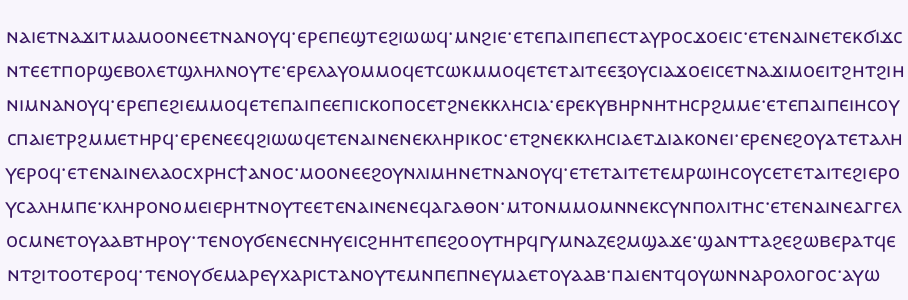ⲛⲁⲓⲉⲧⲛⲁϫⲓⲧⲙⲁⲙⲟⲟⲛⲉⲉⲧⲛⲁⲛⲟⲩϥ·ⲉⲣⲉⲡⲉϣⲧⲉϩⲓⲱⲱϥ·ⲙⲛϩⲓⲉ·ⲉⲧⲉⲡⲁⲓⲡⲉⲡⲉⲥⲧⲁⲩⲣⲟⲥϫⲟⲉⲓⲥ·ⲉⲧⲉⲛⲁⲓⲛⲉⲧⲉⲕϭⲓϫⲥⲛⲧⲉⲉⲧⲡⲟⲣϣⲉⲃⲟⲗⲉⲧϣⲗⲏⲗⲛⲟⲩⲧⲉ·ⲉⲣⲉⲗⲁⲩⲟⲙⲙⲟϥⲉⲧⲥⲱⲕⲙⲙⲟϥⲉⲧⲉⲧⲁⲓⲧⲉⲉⲝⲟⲩⲥⲓⲁϫⲟⲉⲓⲥⲉⲧⲛⲁϫⲓⲙⲟⲉⲓⲧϩⲏⲧϩⲓⲏⲛⲓⲙⲛⲁⲛⲟⲩϥ·ⲉⲣⲉⲡⲉϩⲓⲉⲙⲙⲟϥⲉⲧⲉⲡⲁⲓⲡⲉⲉⲡⲓⲥⲕⲟⲡⲟⲥⲉⲧϩⲛⲉⲕⲕⲗⲏⲥⲓⲁ·ⲉⲣⲉⲕⲩⲃⲏⲣⲛⲏⲧⲏⲥⲣϩⲙⲙⲉ·ⲉⲧⲉⲡⲁⲓⲡⲉⲓⲏⲥⲟⲩⲥⲡⲁⲓⲉⲧⲣϩⲙⲙⲉⲧⲏⲣϥ·ⲉⲣⲉⲛⲉⲉϥϩⲓⲱⲱϥⲉⲧⲉⲛⲁⲓⲛⲉⲛⲉⲕⲗⲏⲣⲓⲕⲟⲥ·ⲉⲧϩⲛⲉⲕⲕⲗⲏⲥⲓⲁⲉⲧⲇⲓⲁⲕⲟⲛⲉⲓ·ⲉⲣⲉⲛⲉϩⲟⲩⲁⲧⲉⲧⲁⲗⲏⲩⲉⲣⲟϥ·ⲉⲧⲉⲛⲁⲓⲛⲉⲗⲁⲟⲥⲭⲣⲏⲥϯⲁⲛⲟⲥ·ⲙⲟⲟⲛⲉⲉϩⲟⲩⲛⲗⲓⲙⲏⲛⲉⲧⲛⲁⲛⲟⲩϥ·ⲉⲧⲉⲧⲁⲓⲧⲉⲧⲉⲙⲣⲱⲓⲏⲥⲟⲩⲥⲉⲧⲉⲧⲁⲓⲧⲉϩⲓⲉⲣⲟⲩⲥⲁⲗⲏⲙⲡⲉ·ⲕⲗⲏⲣⲟⲛⲟⲙⲉⲓⲉⲣⲏⲧⲛⲟⲩⲧⲉⲉⲧⲉⲛⲁⲓⲛⲉⲛⲉϥⲁⲅⲁⲑⲟⲛ·ⲙⲧⲟⲛⲙⲙⲟⲙⲛⲛⲉⲕⲥⲩⲛⲡⲟⲗⲓⲧⲏⲥ·ⲉⲧⲉⲛⲁⲓⲛⲉⲁⲅⲅⲉⲗⲟⲥⲙⲛⲉⲧⲟⲩⲁⲁⲃⲧⲏⲣⲟⲩ·ⲧⲉⲛⲟⲩϭⲉⲛⲉⲥⲛⲏⲩⲉⲓⲥϩⲏⲏⲧⲉⲡⲉϩⲟⲟⲩⲧⲏⲣϥⲅⲩⲙⲛⲁⲍⲉϩⲙϣⲁϫⲉ·ϣⲁⲛⲧⲧⲁϩⲉϩⲱⲃⲉⲣⲁⲧϥⲉⲛⲧϩⲓⲧⲟⲟⲧⲉⲣⲟϥ·ⲧⲉⲛⲟⲩϭⲉⲙⲁⲣⲉⲩⲭⲁⲣⲓⲥⲧⲁⲛⲟⲩⲧⲉⲙⲛⲡⲉⲡⲛⲉⲩⲙⲁⲉⲧⲟⲩⲁⲁⲃ·ⲡⲁⲓⲉⲛⲧϥⲟⲩⲱⲛⲛⲁⲣⲟⲗⲟⲅⲟⲥ·ⲁⲩⲱ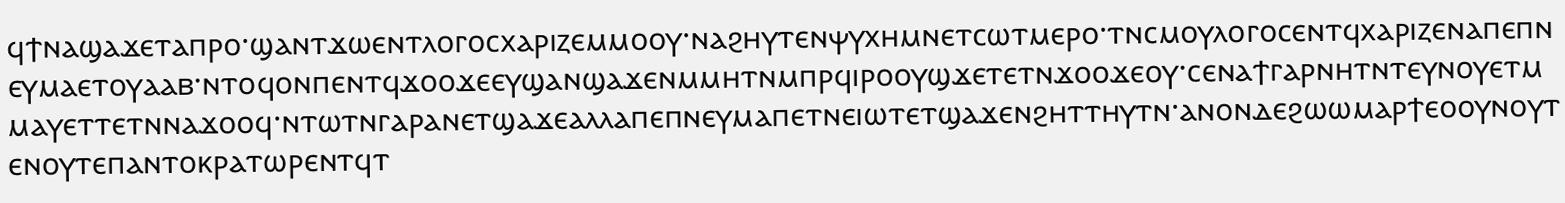ϥϯⲛⲁϣⲁϫⲉⲧⲁⲡⲣⲟ·ϣⲁⲛⲧϫⲱⲉⲛⲧⲗⲟⲅⲟⲥⲭⲁⲣⲓⲍⲉⲙⲙⲟⲟⲩ·ⲛⲁϩⲏⲩⲧⲉⲛⲯⲩⲭⲏⲙⲛⲉⲧⲥⲱⲧⲙⲉⲣⲟ·ⲧⲛⲥⲙⲟⲩⲗⲟⲅⲟⲥⲉⲛⲧϥⲭⲁⲣⲓⲍⲉⲛⲁⲡⲉⲡⲛⲉⲩⲙⲁⲉⲧⲟⲩⲁⲁⲃ·ⲛⲧⲟϥⲟⲛⲡⲉⲛⲧϥϫⲟⲟϫⲉⲉⲩϣⲁⲛϣⲁϫⲉⲛⲙⲙⲏⲧⲛⲙⲡⲣϥⲓⲣⲟⲟⲩϣϫⲉⲧⲉⲧⲛϫⲟⲟϫⲉⲟⲩ·ⲥⲉⲛⲁϯⲅⲁⲣⲛⲏⲧⲛⲧⲉⲩⲛⲟⲩⲉⲧⲙⲙⲁⲩⲉⲧⲧⲉⲧⲛⲛⲁϫⲟⲟϥ·ⲛⲧⲱⲧⲛⲅⲁⲣⲁⲛⲉⲧϣⲁϫⲉⲁⲗⲗⲁⲡⲉⲡⲛⲉⲩⲙⲁⲡⲉⲧⲛⲉⲓⲱⲧⲉⲧϣⲁϫⲉⲛϩⲏⲧⲧⲏⲩⲧⲛ·ⲁⲛⲟⲛⲇⲉϩⲱⲱⲙⲁⲣϯⲉⲟⲟⲩⲛⲟⲩⲧⲉⲛⲟⲩⲧⲉⲡⲁⲛⲧⲟⲕⲣⲁⲧⲱⲣⲉⲛⲧϥⲧ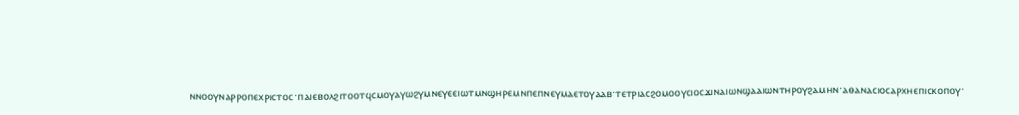ⲛⲛⲟⲟⲩⲛⲁⲣⲣⲟⲡⲉⲭⲣⲓⲥⲧⲟⲥ·ⲡⲁⲓⲉⲃⲟⲗϩⲓⲧⲟⲟⲧϥⲥⲙⲟⲩⲁⲩⲱϩⲩⲙⲛⲉⲩⲉⲉⲓⲱⲧⲙⲛϣⲏⲣⲉⲙⲛⲡⲉⲡⲛⲉⲩⲙⲁⲉⲧⲟⲩⲁⲁⲃ·ⲧⲉⲧⲣⲓⲁⲥϩⲟⲙⲟⲟⲩⲥⲓⲟⲥϫⲓⲛⲁⲓⲱⲛϣⲁⲁⲓⲱⲛⲧⲏⲣⲟⲩϩⲁⲙⲏⲛ·ⲁⲑⲁⲛⲁⲥⲓⲟⲥⲁⲣⲭⲏⲉⲡⲓⲥⲕⲟⲡⲟⲩ·